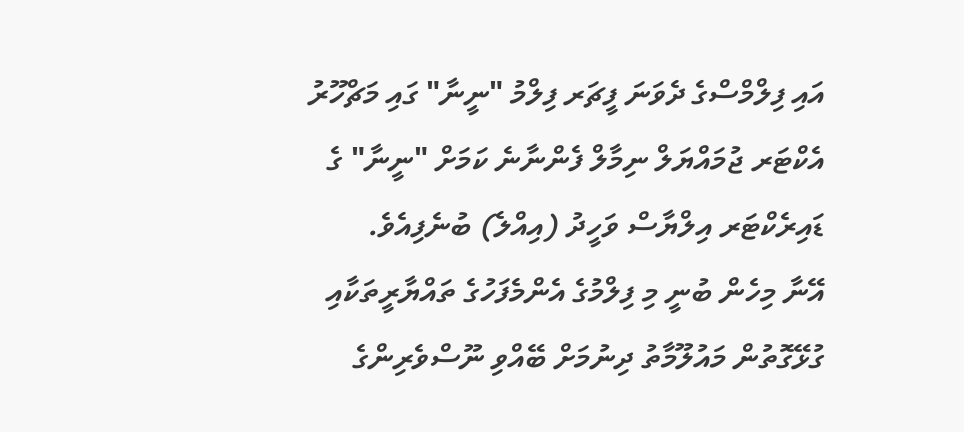އައި ފިލްމްސްގެ ދެވަނަ ފީޗަރ ފިލްމު "ނީނާ" ގައި މަޗްހޫރު އެކްޓަރ ޖުމައްޔަލް ނިމާލް ފެންނާނެ ކަމަށް "ނީނާ" ގެ ޑައިރެކްޓަރ އިލްޔާސް ވަހީދު (އިއްލެ) ބުނެފިއެވެ.
އޭނާ މިހެން ބުނީ މި ފިލްމުގެ އެންމެފަހުގެ ތައްޔާރީތަކާއި ގުޅޭގޮތުން މައުލޫމާތު ދިނުމަށް ބޭއްވި ނޫސްވެރިންގެ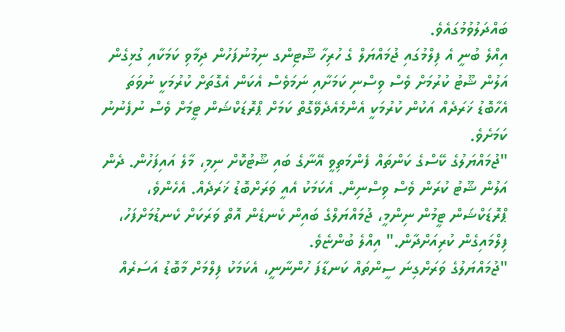ބައްދަލުވުމުގައެވެ.
އިއްލެ ބުނީ އެ ފިލްމުގައި ޖުމައްޔަލް ގެ ހުރިހާ ޝޫޓިންގ ނިމުނުފަހުން ދިމާވި ކަމަކާއި ގުޅިގެން އަލުން ޝޫޓު ކުރުމަށް ވެސް ވިސްނި ކަމަށާއި ނަމަވެސް އެކަން އެގޮތަށް ކުރުމަކީ ނުވަތަ އެހާބޮޑު ޚަރަދެއް އަކުން ކުރުމަކީ އެންމެއެދެވޭގޮތް ކަމަށް ޕްރޮޑަކްޝަން ޓީމަށް ވެސް ނުފެނުނު ކަމަށެވެ.
"ޖުމައްޔަލުގެ ކޭސްގެ ކަންތައް ފެންމަތިވީ އޭނާގެ ބައި ޝޫޓުކޮށް ނިމި، މާލެ އައިފަހުން. ދެން އަލުން ޝޫޓު ކުރަން ވެސް ވިސްނިން. އެކަމަކު އެއީ ވަރަށްބޮޑު ޚަރަދެއް. އެހެންވެ، ޕްރޮޑަކްޝަން ޓީމުން ނިންމީ، ޖުމައްޔަލްގެ ބައިން ކެނޑެން އޮތް ވަރަކަށް ކެނޑުމަށްފަހު، ފިލްމައިގެން ކުރިއަށްދާން." އިއްލެ ބުންޏެވެ.
"ޖުމައްޔަލުގެ ވަރަށްގިނަ ސީންތައް ކަނޑާފަ ހުންނާނީ، އެކަމަކު ފިލްމަށް މާބޮޑު އަސަރެއް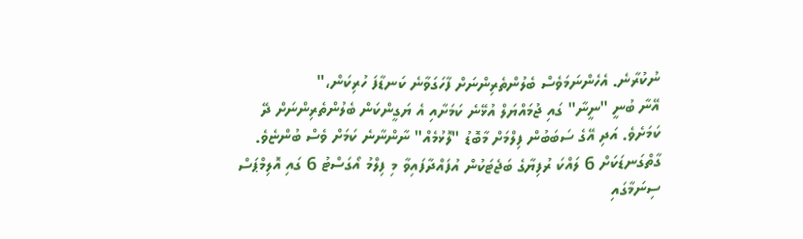ނުކުރާނެ. އެހެންނަމަވެސް ބެލުންތެރިންނަށް ފާހަގަވާނެ ކަނޑާފަ ހުރިކަން،"
އޭނާ ބުނީ "ނީނާ" ގައި ޖުމައްޔަލް އުޅޭނެ ކަމަށާއި އެ ޔަގީންކަން ބެލުންތެރިންނަށް ދޭ ކަމަށެވެ. އަދި އޭގެ ސަބަބުން ފިލްމަށް މާބޮޑު "ލޮޅުމެއް" ނާންނާނެ ކަމަށް ވެސް ބުންޏެވެ.
ގާތްގަނޑަކަށް 6 ލައްކަ ރުފިޔާގެ ބަޖެޓަކުން އުފައްދާފައިވާ މި ފިލްމު އޯގަސްޓު 6 ގައި އޮލިމްޕަސް ސިނަމާގައި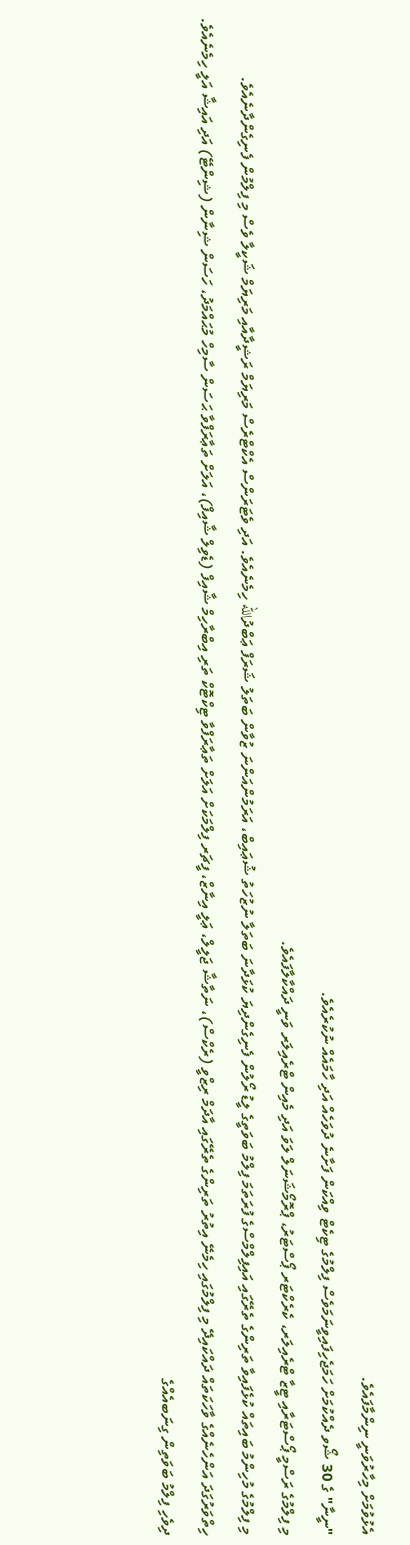އެޅުވުމަށް މިހާރުވަނީ ނިންމާފައެވެ.
"ނީނާ" ގެ 30 ޝޯވ ދެއްކުމަށް ހަމަޖެހިފައިވީނަމަވެސް ފިލްމުގެ ޓިކެޓް ވިއްކަން ފަށާނެ ދުވަހެއް އަދި ހާމައެއް ނުކުރެއެވެ.
މި ފިލްމުގެ ރަސްމީ ޕޯސްޓަރާއި ޓީޒާ ޓްރެއިލަރ، ކެރެކްޓަރ ޕޯސްޓަރު، ޕްރޮމޯޝަނަލް ލަވަ އަދި މެއިން ޓްރެއިލަރ ވަނީ ދައްކާލާފައެވެ.
މި ފިލްމުގެ މުހިންމު ބައިތައް ކުޅެފައިވާ ތަރިންގެ ތެރޭގައި އައިފިލްމްސްގެ ފުރަތަމަ ފިލްމު ބަވަތީގެ ލީޑު ރޯލުން ފެނިގެންދިޔަ ކުޅަދާނަ ބަތަލާ ނުޒުހަތު ޝުޢައިބް، އަރަމުންއަންނަ ޒުވާން ބަތަލު ޝަރަފް ޢަބްދުالله ހިމެނެއެވެ. އަދި ވެޓަރަންސް އެކްޓްރެސް މަރިޔަމް ރަޝީދާއާއި މަރިޔަމް ޝަކީލާ ވެސް މި ފިލްމުން ފެނިގެންދާނެއެވެ.
ހިތްވަރުގަދަ އަންހެނެއްގެ ވާހަކަތައް ދައްކައިދޭ މި ފިލްމުގައި ހިމެނޭ އިތުރު ތަރިންގެ ތެރޭގައި އާދަމް ރިޒްވީ (ރެކްސް)، ނަތާޝާ ޖަލީލް، ޢަލީ އިނާޒް، ފީޗަރ ފިލްމަކަށް އަލަށް ތަޢާރަފްވާ ޓިކްޓޮކް ތަރި އިބްރާހިމް ޝާއިފް (ޑެވިލް ޝާއިފް)، އަލަށް ތަޢާރަފްވާ ޙަސަން ސާމިހް މުޙައްމަދު، ހަސަން ޝިނާން (ޝިންޓޭ) އަދި އައިޝާ އަލީ ހިމެނެއެވެ.
ދިވެހި ފިލްމު ބަވަތިން ގިނަބއެއްގެ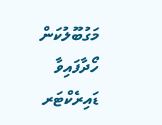މަގުބޫލުކަން ހޯދާފައިވާ ޑައިރެކްޓަރ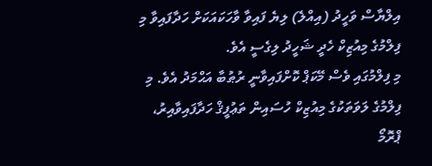އިލްޔާސް ވަހީދު (އިއްލެ) ލިޔެ ފައިވާ ވާހަކައަކަށް ހަދާފައިވާ މި ފިލްމުގެ މިއުޒިކް ހެދީ ޝަހީދު ލިގެސީ އެވެ.
މި ފިލްމުގައި ވެސް މޭކަޕް ކޮށްފައިވާނީ ރުޠުބާ އަޙްމަދު އެވެ. މި ފިލްމުގެ ލަވަތަކުގެ މިއުޒިކް ހުސައިން ތަޢުފީޤް ހަދާފައިވާއިރު، ޕްރޮމޯ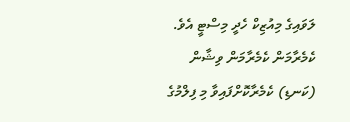ލަވައިގެ މިއުޒިކް ހެދީ މިސްޓީ އެވެ.
ކެމެރާމަން ކެމެރާމަން ވިޝާން (ކަނޑި) ކެމެރާކޮށްފައިވާ މި ފިލްމުގެ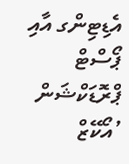އެޑިޓިންގ އާއި ޕޯސްޓް ޕްރޮޑަކްޝަން ’އޯކޭޒް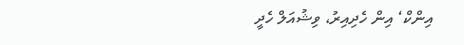އިންކް‘ އިން ހެދިއިރު، ވިޝުއަލް ހެދީ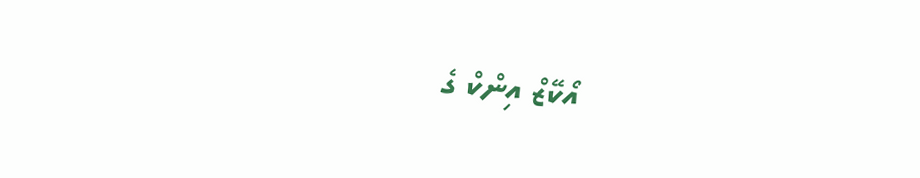އޯކޭޒް އިންކް ގެ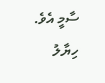ސާމީ އެވެ.
ހިޔާލު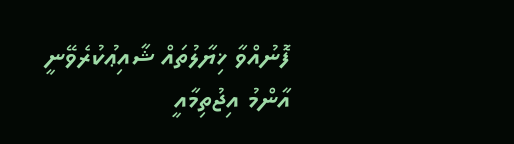ފޮނުއްވާ ޚިޔާލުތައް ޝާއިޢުކުރެވޭނީ އާންމު އިޖުތިމާއީ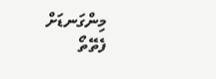މިންގަނޑަށް ފެތޭތޯ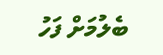ބެލުމަށް ފަހު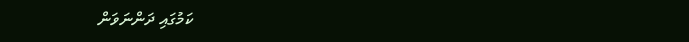ކަމުގައި ދަންނަވަން